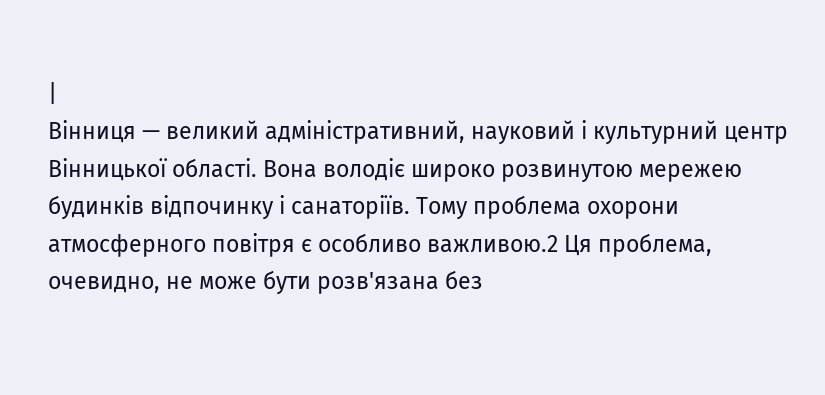|
Вінниця — великий адміністративний, науковий і культурний центр Вінницької області. Вона володіє широко розвинутою мережею будинків відпочинку і санаторіїв. Тому проблема охорони атмосферного повітря є особливо важливою.2 Ця проблема, очевидно, не може бути розв'язана без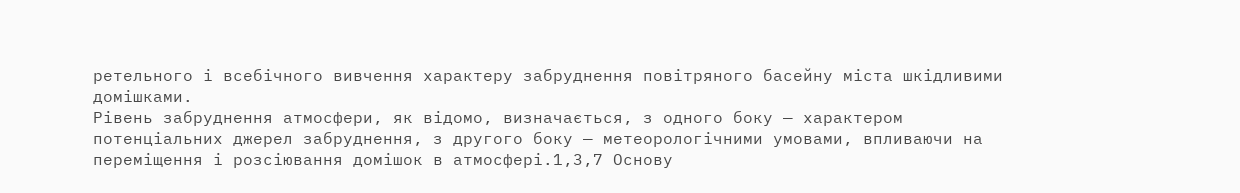ретельного і всебічного вивчення характеру забруднення повітряного басейну міста шкідливими домішками.
Рівень забруднення атмосфери, як відомо, визначається, з одного боку — характером потенціальних джерел забруднення, з другого боку — метеорологічними умовами, впливаючи на переміщення і розсіювання домішок в атмосфері.1,3,7 Основу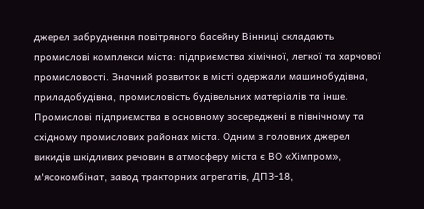джерел забруднення повітряного басейну Вінниці складають промислові комплекси міста: підприємства хімічної, легкої та харчової промисловості. Значний розвиток в місті одержали машинобудівна, приладобудівна, промисловість будівельних матеріалів та інше. Промислові підприємства в основному зосереджені в північному та східному промислових районах міста. Одним з головних джерел викидів шкідливих речовин в атмосферу міста є ВО «Хімпром», м'ясокомбінат, завод тракторних агрегатів, ДПЗ-18,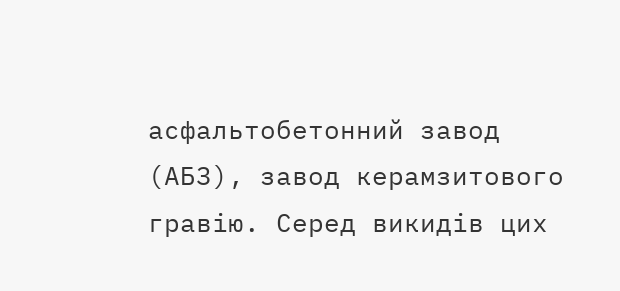асфальтобетонний завод (АБЗ), завод керамзитового гравію. Серед викидів цих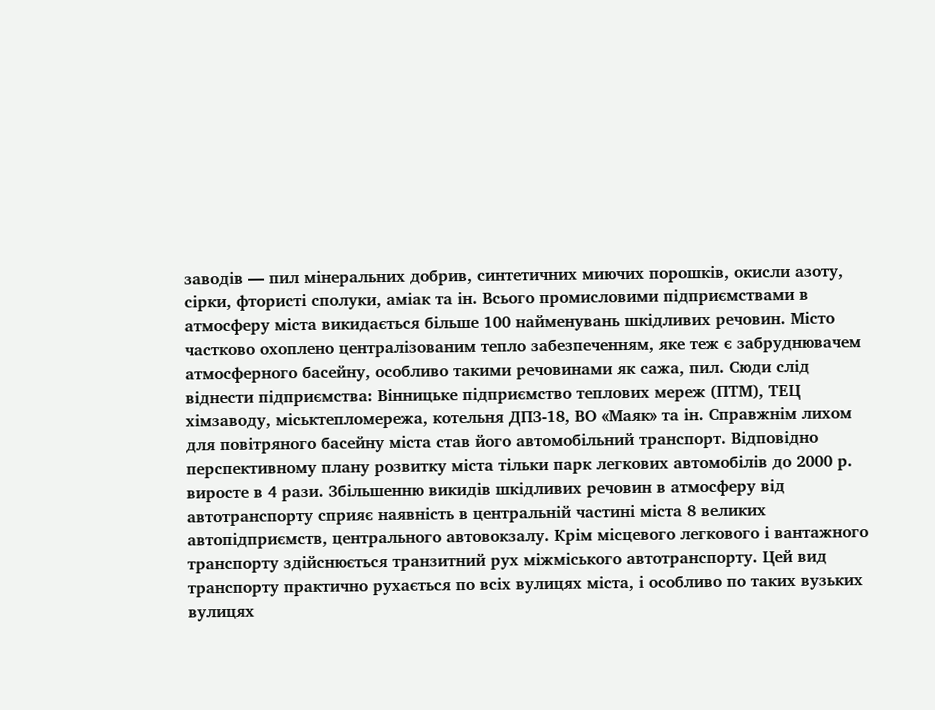заводів — пил мінеральних добрив, синтетичних миючих порошків, окисли азоту, сірки, фтористі сполуки, аміак та ін. Всього промисловими підприємствами в атмосферу міста викидається більше 100 найменувань шкідливих речовин. Місто частково охоплено централізованим тепло забезпеченням, яке теж є забруднювачем атмосферного басейну, особливо такими речовинами як сажа, пил. Сюди слід віднести підприємства: Вінницьке підприємство теплових мереж (ПТМ), ТЕЦ хімзаводу, міськтепломережа, котельня ДПЗ-18, ВО «Маяк» та ін. Справжнім лихом для повітряного басейну міста став його автомобільний транспорт. Відповідно перспективному плану розвитку міста тільки парк легкових автомобілів до 2000 р. виросте в 4 рази. Збільшенню викидів шкідливих речовин в атмосферу від автотранспорту сприяє наявність в центральній частині міста 8 великих автопідприємств, центрального автовокзалу. Крім місцевого легкового і вантажного транспорту здійснюється транзитний рух міжміського автотранспорту. Цей вид транспорту практично рухається по всіх вулицях міста, і особливо по таких вузьких вулицях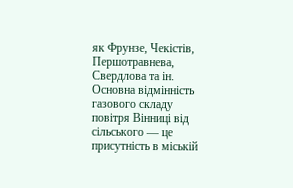як Фрунзе, Чекістів, Першотравнева, Свердлова та ін. Основна відмінність газового складу повітря Вінниці від сільського — це присутність в міській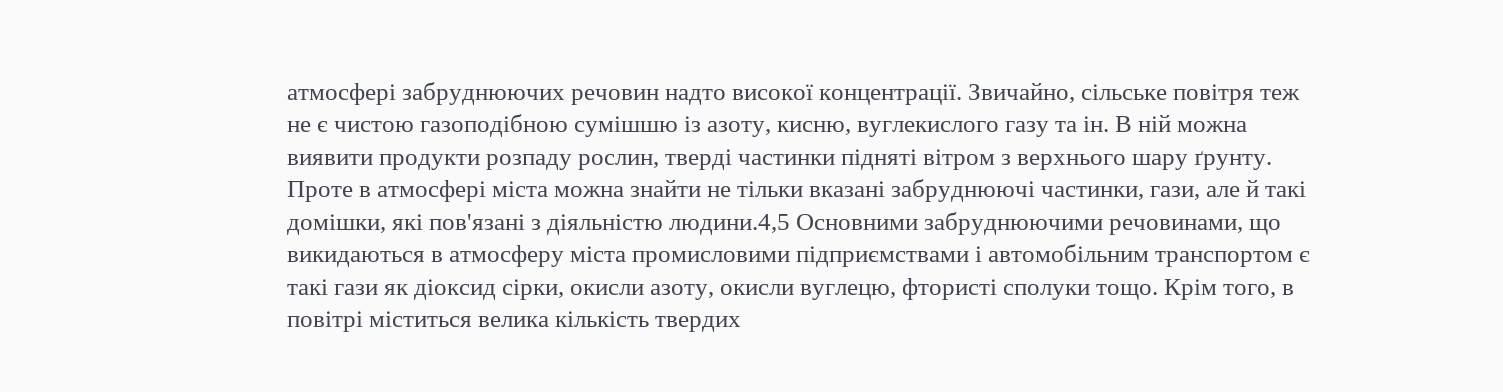атмосфері забруднюючих речовин надто високої концентрації. Звичайно, сільське повітря теж не є чистою газоподібною сумішшю із азоту, кисню, вуглекислого газу та ін. В ній можна виявити продукти розпаду рослин, тверді частинки підняті вітром з верхнього шару ґрунту. Проте в атмосфері міста можна знайти не тільки вказані забруднюючі частинки, гази, але й такі домішки, які пов'язані з діяльністю людини.4,5 Основними забруднюючими речовинами, що викидаються в атмосферу міста промисловими підприємствами і автомобільним транспортом є такі гази як діоксид сірки, окисли азоту, окисли вуглецю, фтористі сполуки тощо. Крім того, в повітрі міститься велика кількість твердих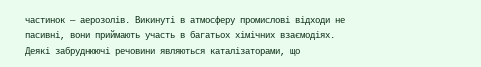частинок — аерозолів. Викинуті в атмосферу промислові відходи не пасивні, вони приймають участь в багатьох хімічних взаємодіях. Деякі забруднюючі речовини являються каталізаторами, що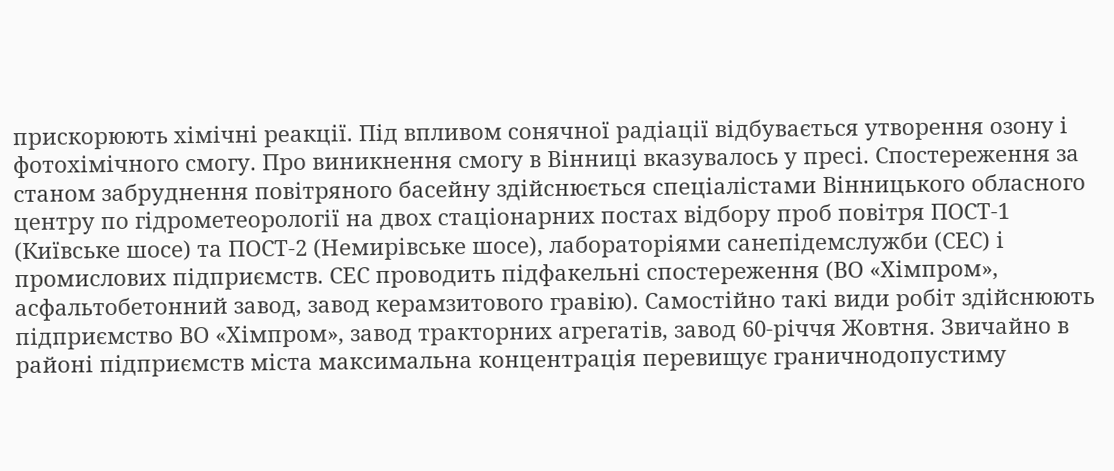прискорюють хімічні реакції. Під впливом сонячної радіації відбувається утворення озону і фотохімічного смогу. Про виникнення смогу в Вінниці вказувалось у пресі. Спостереження за станом забруднення повітряного басейну здійснюється спеціалістами Вінницького обласного центру по гідрометеорології на двох стаціонарних постах відбору проб повітря ПОСТ-1 (Київське шосе) та ПОСТ-2 (Немирівське шосе), лабораторіями санепідемслужби (СЕС) і промислових підприємств. СЕС проводить підфакельні спостереження (ВО «Хімпром», асфальтобетонний завод, завод керамзитового гравію). Самостійно такі види робіт здійснюють підприємство ВО «Хімпром», завод тракторних агрегатів, завод 60-річчя Жовтня. Звичайно в районі підприємств міста максимальна концентрація перевищує граничнодопустиму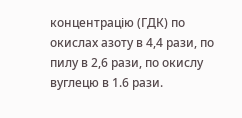концентрацію (ГДК) по окислах азоту в 4,4 рази, по пилу в 2,6 рази, по окислу вуглецю в 1.6 рази.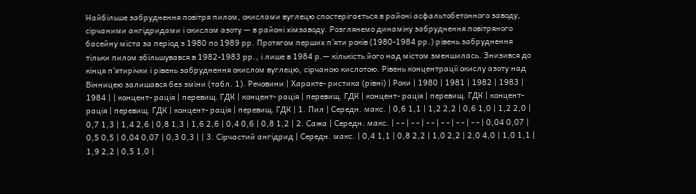Найбільше забруднення повітря пилом, окислами вуглецю спостерігається в районі асфальтобетонного заводу, сірчаними ангідридами і окислом азоту — в районі хімзаводу. Розглянемо динаміку забруднення повітряного басейну міста за період з 1980 по 1989 рр. Протягом перших п’яти років (1980-1984 рр.) рівень забруднення тільки пилом збільшувався в 1982-1983 рр., і лише в 1984 р.— кількість його над містом зменшилась. Знизився до кінця п’ятирічки і рівень забруднення окислом вуглецю, сірчаною кислотою. Рівень концентрації окислу азоту над Вінницею залишався без зміни (табл. 1). Речовини | Характе- ристика (рівні) | Роки | 1980 | 1981 | 1982 | 1983 | 1984 | | концент- рація | перевищ. ГДК | концент- рація | перевищ. ГДК | концент- рація | перевищ. ГДК | концент- рація | перевищ. ГДК | концент- рація | перевищ. ГДК | 1. Пил | Середн. макс. | 0,6 1,1 | 1,2 2,2 | 0,6 1,0 | 1,2 2,0 | 0,7 1,3 | 1,4 2,6 | 0,8 1,3 | 1,6 2,6 | 0,4 0,6 | 0,8 1,2 | 2. Сажа | Середн. макс. | - - | - - | - - | - - | - - | - - | 0,04 0,07 | 0,5 0,5 | 0,04 0,07 | 0,3 0,3 | | 3. Сірчастий ангідрид | Cередн. макс. | 0,4 1,1 | 0,8 2,2 | 1,0 2,2 | 2,0 4,0 | 1,0 1,1 | 1,9 2,2 | 0,5 1,0 |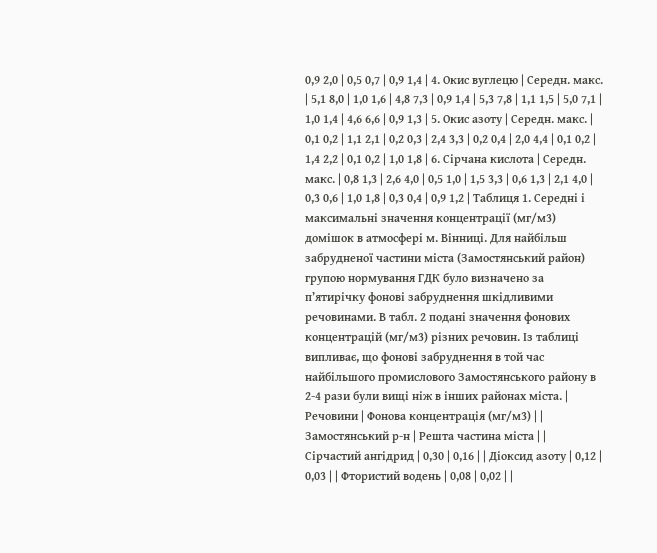0,9 2,0 | 0,5 0,7 | 0,9 1,4 | 4. Окис вуглецю | Середн. макс. | 5,1 8,0 | 1,0 1,6 | 4,8 7,3 | 0,9 1,4 | 5,3 7,8 | 1,1 1,5 | 5,0 7,1 | 1,0 1,4 | 4,6 6,6 | 0,9 1,3 | 5. Окис азоту | Середн. макс. | 0,1 0,2 | 1,1 2,1 | 0,2 0,3 | 2,4 3,3 | 0,2 0,4 | 2,0 4,4 | 0,1 0,2 | 1,4 2,2 | 0,1 0,2 | 1,0 1,8 | 6. Сірчана кислота | Середн. макс. | 0,8 1,3 | 2,6 4,0 | 0,5 1,0 | 1,5 3,3 | 0,6 1,3 | 2,1 4,0 | 0,3 0,6 | 1,0 1,8 | 0,3 0,4 | 0,9 1,2 | Таблиця 1. Середні і максимальні значення концентрації (мг/м3) домішок в атмосфері м. Вінниці. Для найбільш забрудненої частини міста (Замостянський район) групою нормування ГДК було визначено за п’ятирічку фонові забруднення шкідливими речовинами. В табл. 2 подані значення фонових концентрацій (мг/м3) різних речовин. Із таблиці випливає, що фонові забруднення в той час найбільшого промислового Замостянського району в 2-4 рази були вищі ніж в інших районах міста. | Речовини | Фонова концентрація (мг/м3) | | Замостянський р-н | Решта частина міста | | Сірчастий ангідрид | 0,30 | 0,16 | | Діоксид азоту | 0,12 | 0,03 | | Фтористий водень | 0,08 | 0,02 | |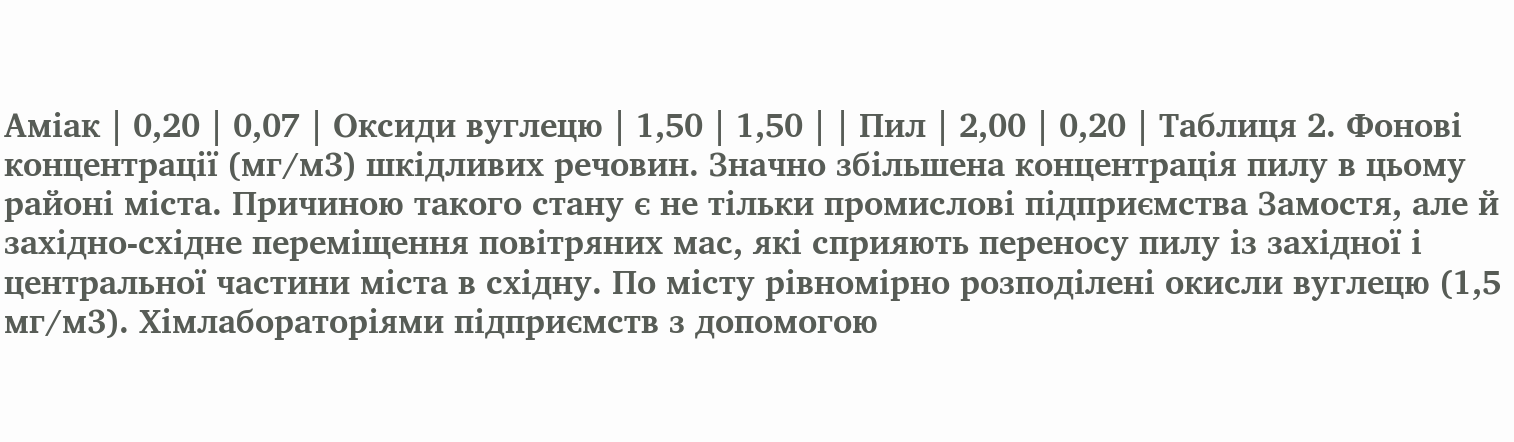Аміак | 0,20 | 0,07 | Оксиди вуглецю | 1,50 | 1,50 | | Пил | 2,00 | 0,20 | Таблиця 2. Фонові концентрації (мг/м3) шкідливих речовин. Значно збільшена концентрація пилу в цьому районі міста. Причиною такого стану є не тільки промислові підприємства Замостя, але й західно-східне переміщення повітряних мас, які сприяють переносу пилу із західної і центральної частини міста в східну. По місту рівномірно розподілені окисли вуглецю (1,5 мг/м3). Хімлабораторіями підприємств з допомогою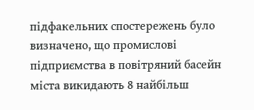підфакельних спостережень було визначено, що промислові підприємства в повітряний басейн міста викидають 8 найбільш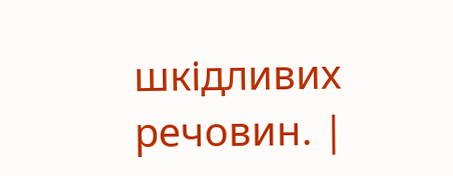шкідливих речовин. |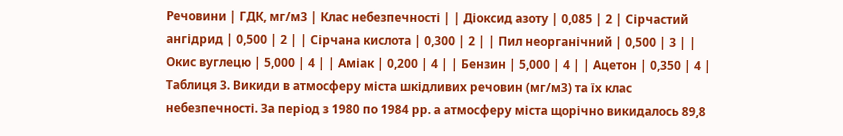Речовини | ГДК, мг/м3 | Клас небезпечності | | Діоксид азоту | 0,085 | 2 | Сірчастий ангідрид | 0,500 | 2 | | Сірчана кислота | 0,300 | 2 | | Пил неорганічний | 0,500 | 3 | | Окис вуглецю | 5,000 | 4 | | Аміак | 0,200 | 4 | | Бензин | 5,000 | 4 | | Ацетон | 0,350 | 4 | Таблиця 3. Викиди в атмосферу міста шкідливих речовин (мг/м3) та їх клас небезпечності. За період з 1980 по 1984 рр. а атмосферу міста щорічно викидалось 89,8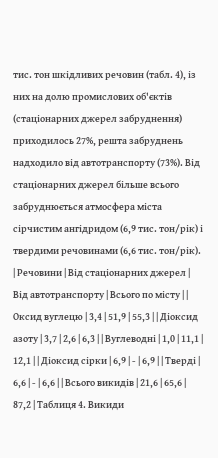тис. тон шкідливих речовин (табл. 4), із них на долю промислових об'єктів (стаціонарних джерел забруднення) приходилось 27%, решта забруднень надходило від автотранспорту (73%). Від стаціонарних джерел більше всього забруднюється атмосфера міста сірчистим ангідридом (6,9 тис. тон/рік) і твердими речовинами (6,6 тис. тон/рік). | Речовини | Від стаціонарних джерел | Від автотранспорту | Всього по місту | | Оксид вуглецю | 3,4 | 51,9 | 55,3 | | Діоксид азоту | 3,7 | 2,6 | 6,3 | | Вуглеводні | 1,0 | 11,1 | 12,1 | | Діоксид сірки | 6,9 | - | 6,9 | | Тверді | 6,6 | - | 6,6 | | Всього викидів | 21,6 | 65,6 | 87,2 | Таблиця 4. Викиди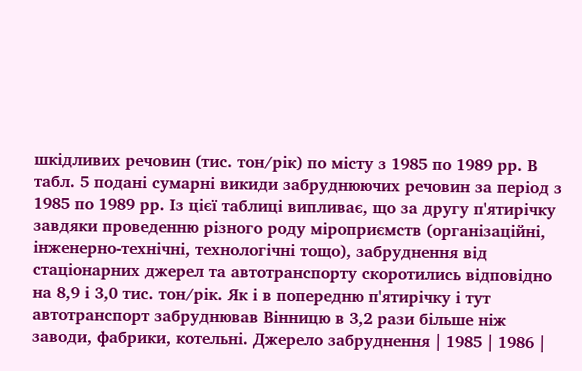шкідливих речовин (тис. тон/рік) по місту з 1985 по 1989 рр. В табл. 5 подані сумарні викиди забруднюючих речовин за період з 1985 по 1989 рр. Із цієї таблиці випливає, що за другу п'ятирічку завдяки проведенню різного роду міроприємств (організаційні, інженерно-технічні, технологічні тощо), забруднення від стаціонарних джерел та автотранспорту скоротились відповідно на 8,9 і 3,0 тис. тон/рік. Як і в попередню п'ятирічку і тут автотранспорт забруднював Вінницю в 3,2 рази більше ніж заводи, фабрики, котельні. Джерело забруднення | 1985 | 1986 |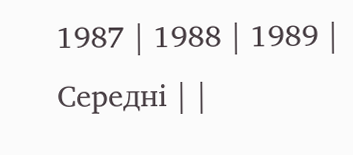1987 | 1988 | 1989 | Середні | |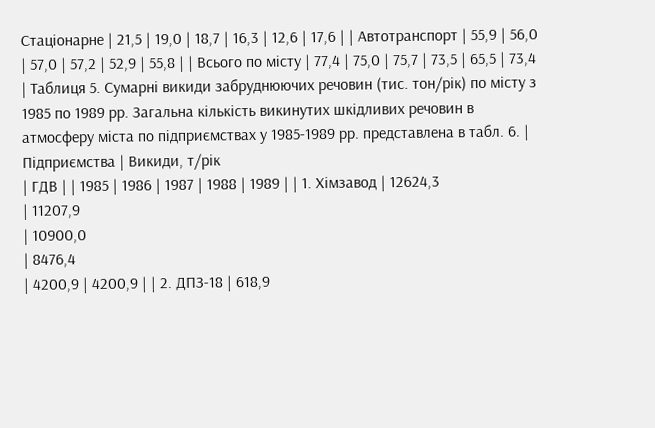Стаціонарне | 21,5 | 19,0 | 18,7 | 16,3 | 12,6 | 17,6 | | Автотранспорт | 55,9 | 56,0 | 57,0 | 57,2 | 52,9 | 55,8 | | Всього по місту | 77,4 | 75,0 | 75,7 | 73,5 | 65,5 | 73,4 | Таблиця 5. Сумарні викиди забруднюючих речовин (тис. тон/рік) по місту з 1985 по 1989 рр. Загальна кількість викинутих шкідливих речовин в атмосферу міста по підприємствах у 1985-1989 рр. представлена в табл. 6. | Підприємства | Викиди, т/рік
| ГДВ | | 1985 | 1986 | 1987 | 1988 | 1989 | | 1. Хімзавод | 12624,3
| 11207,9
| 10900,0
| 8476,4
| 4200,9 | 4200,9 | | 2. ДПЗ-18 | 618,9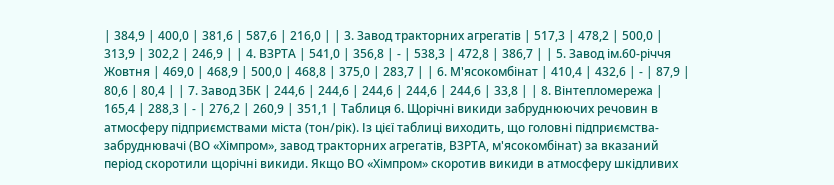| 384,9 | 400,0 | 381,6 | 587,6 | 216,0 | | 3. Завод тракторних агрегатів | 517,3 | 478,2 | 500,0 | 313,9 | 302,2 | 246,9 | | 4. ВЗРТА | 541,0 | 356,8 | - | 538,3 | 472,8 | 386,7 | | 5. Завод ім.60-річчя Жовтня | 469,0 | 468,9 | 500,0 | 468,8 | 375,0 | 283,7 | | 6. М'ясокомбінат | 410,4 | 432,6 | - | 87,9 | 80,6 | 80,4 | | 7. Завод ЗБК | 244,6 | 244,6 | 244,6 | 244,6 | 244,6 | 33,8 | | 8. Вінтепломережа | 165,4 | 288,3 | - | 276,2 | 260,9 | 351,1 | Таблиця 6. Щорічні викиди забруднюючих речовин в атмосферу підприємствами міста (тон/рік). Із цієї таблиці виходить, що головні підприємства-забруднювачі (ВО «Хімпром», завод тракторних агрегатів, ВЗРТА, м'ясокомбінат) за вказаний період скоротили щорічні викиди. Якщо ВО «Хімпром» скоротив викиди в атмосферу шкідливих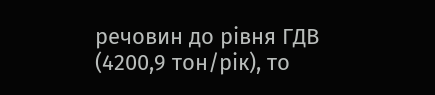речовин до рівня ГДВ (4200,9 тон/рік), то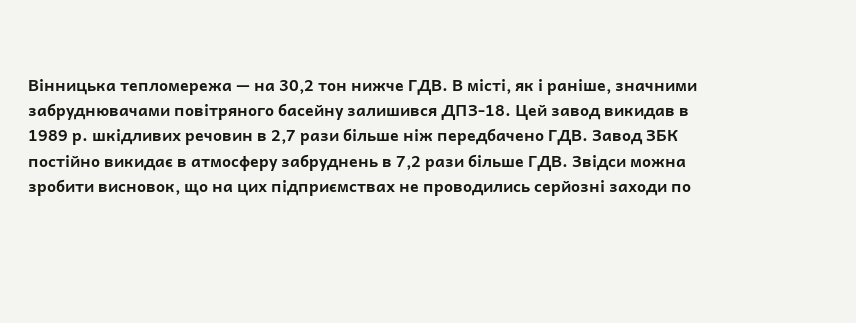Вінницька тепломережа — на 30,2 тон нижче ГДВ. В місті, як і раніше, значними забруднювачами повітряного басейну залишився ДПЗ-18. Цей завод викидав в 1989 р. шкідливих речовин в 2,7 рази більше ніж передбачено ГДВ. Завод ЗБК постійно викидає в атмосферу забруднень в 7,2 рази більше ГДВ. Звідси можна зробити висновок, що на цих підприємствах не проводились серйозні заходи по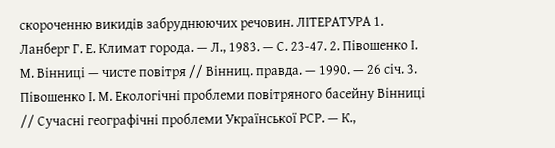скороченню викидів забруднюючих речовин. ЛІТЕРАТУРА 1. Ланберг Г. Е. Климат города. — Л., 1983. — С. 23-47. 2. Півошенко І. М. Вінниці — чисте повітря // Вінниц. правда. — 1990. — 26 січ. 3. Півошенко І. М. Екологічні проблеми повітряного басейну Вінниці // Сучасні географічні проблеми Української РСР. — К.,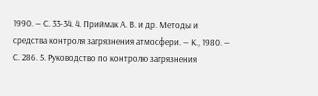1990. — С. 33-34. 4. Приймак А. В. и др. Методы и средства контроля загрязнения атмосфери. — К., 1980. — С. 286. 5. Руководство по контролю загрязнения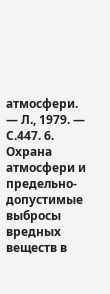атмосфери. — Л., 1979. — С.447. 6. Охрана атмосфери и предельно-допустимые выбросы вредных веществ в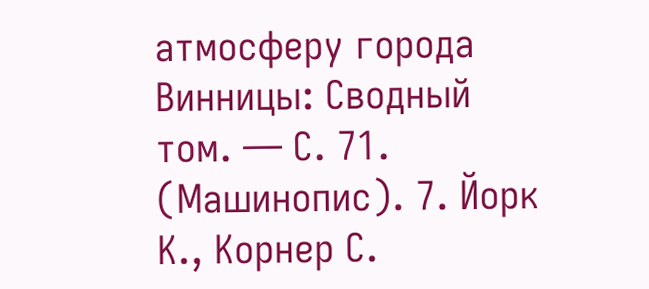атмосферу города Винницы: Сводный том. — С. 71. (Машинопис). 7. Йорк К., Корнер С.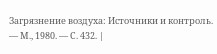Загрязнение воздуха: Источники и контроль. — М., 1980. — С. 432. |